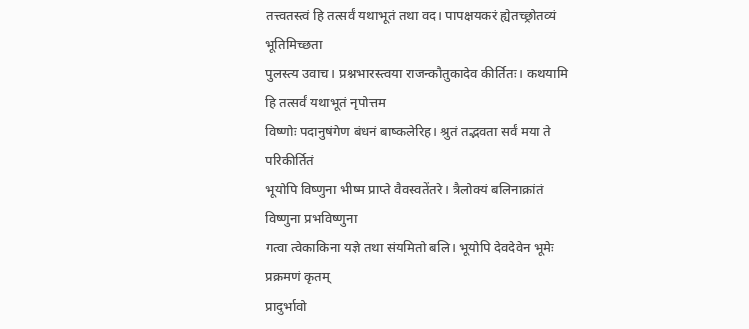तत्त्वतस्त्वं हि तत्सर्वं यथाभूतं तथा वद। पापक्षयकरं ह्येतच्छ्रोतव्यं भूतिमिच्छता
पुलस्त्य उवाच। प्रश्नभारस्त्वया राजन्कौतुकादेव कीर्तितः। कथयामि हि तत्सर्वं यथाभूतं नृपोत्तम
विष्णोः पदानुषंगेण बंधनं बाष्कलेरिह। श्रुतं तद्भवता सर्वं मया ते परिकीर्तितं
भूयोपि विष्णुना भीष्म प्राप्ते वैवस्वतेंतरे। त्रैलोक्यं बलिनाक्रांतं विष्णुना प्रभविष्णुना
गत्वा त्वेकाकिना यज्ञे तथा संयमितो बलि। भूयोपि देवदेवेन भूमेः प्रक्रमणं कृतम्
प्रादुर्भावो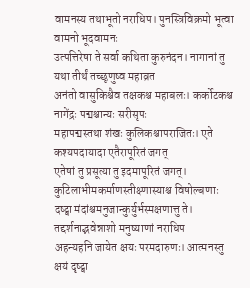वामनस्य तथाभूतो नराधिप। पुनस्त्रिविक्रमो भूत्वा वामनो भूदवामनः
उत्पत्तिरेषा ते सर्वा कथिता कुरुनंदन। नागानां तु यथा तीर्थं तच्छृणुष्व महाव्रत
अनंतो वासुकिश्चैव तक्षकश्च महाबलः। कर्कोटकश्च नागेंद्रः पद्मश्चान्यः सरीसृपः
महापद्मस्तथा शंखः कुलिकश्चापराजितः। एते कश्यपदायादा एतैरापूरितं जगत्
एतेषां तु प्रसूत्या तु इदमापूरितं जगत्। कुटिलाभीमकर्माणस्तीक्ष्णास्याश्च विषोल्बणाः
दष्ट्वा मंदांश्चमनुजान्कुर्युर्भस्मक्षणात्तु ते। तद्दर्शनाद्भवेन्नाशो मनुष्याणां नराधिप
अहन्यहनि जायेत क्षयः परमदारुणः। आत्मनस्तु क्षयं दृष्ट्वा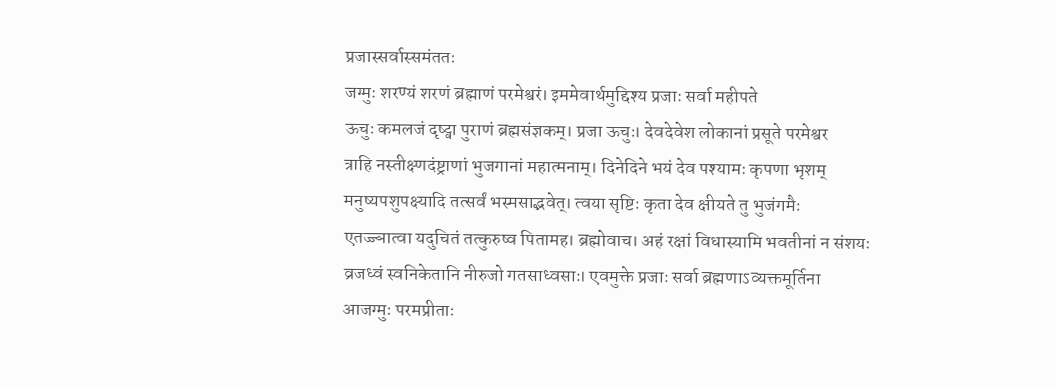प्रजास्सर्वास्समंततः
जग्मुः शरण्यं शरणं ब्रह्माणं परमेश्वरं। इममेवार्थमुद्दिश्य प्रजाः सर्वा महीपते
ऊचुः कमलजं दृष्ट्वा पुराणं ब्रह्मसंज्ञकम्। प्रजा ऊचुः। देवदेवेश लोकानां प्रसूते परमेश्वर
त्राहि नस्तीक्ष्णदंष्ट्राणां भुजगानां महात्मनाम्। दिनेदिने भयं देव पश्यामः कृपणा भृशम्
मनुष्यपशुपक्ष्यादि तत्सर्वं भस्मसाद्भवेत्। त्वया सृष्टिः कृता देव क्षीयते तु भुजंगमैः
एतज्ज्ञात्वा यदुचितं तत्कुरुष्व पितामह। ब्रह्मोवाच। अहं रक्षां विधास्यामि भवतीनां न संशयः
व्रजध्वं स्वनिकेतानि नीरुजो गतसाध्वसाः। एवमुक्ते प्रजाः सर्वा ब्रह्मणाऽव्यक्तमूर्तिना
आजग्मुः परमप्रीताः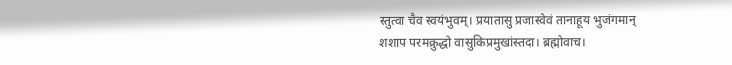स्तुत्वा चैव स्वयंभुवम्। प्रयातासु प्रजास्वेवं तानाहूय भुजंगमान्
शशाप परमक्रुद्धो वासुकिप्रमुखांस्तदा। ब्रह्मोवाच।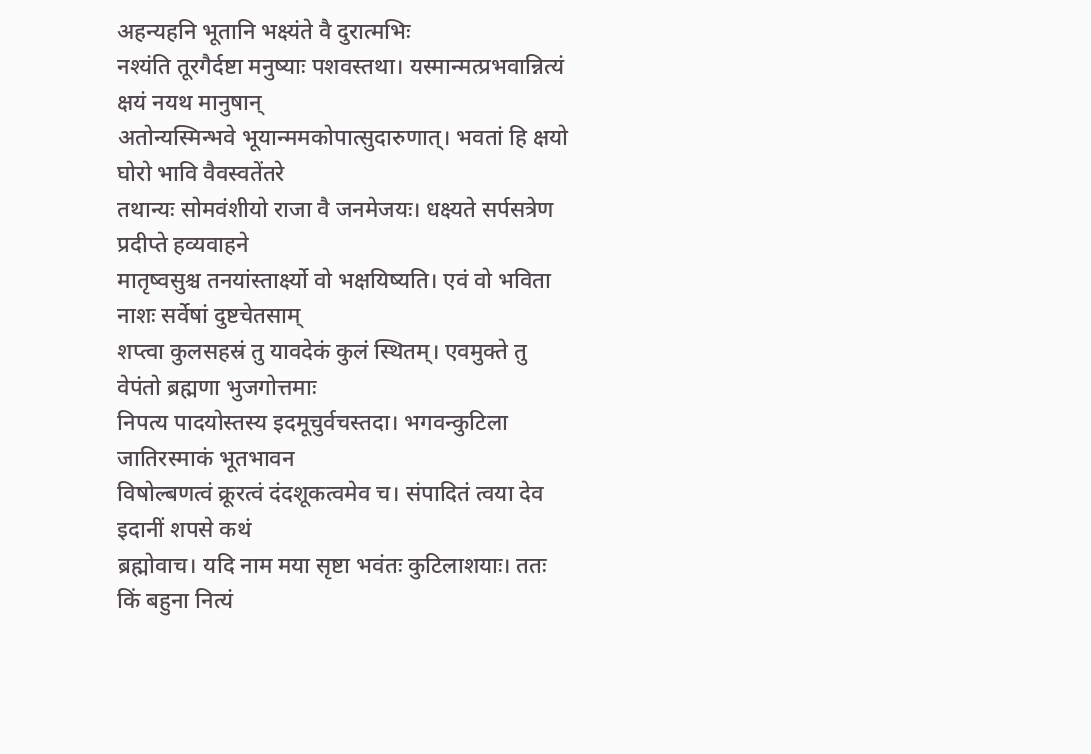अहन्यहनि भूतानि भक्ष्यंते वै दुरात्मभिः
नश्यंति तूरगैर्दष्टा मनुष्याः पशवस्तथा। यस्मान्मत्प्रभवान्नित्यं क्षयं नयथ मानुषान्
अतोन्यस्मिन्भवे भूयान्ममकोपात्सुदारुणात्। भवतां हि क्षयो घोरो भावि वैवस्वतेंतरे
तथान्यः सोमवंशीयो राजा वै जनमेजयः। धक्ष्यते सर्पसत्रेण प्रदीप्ते हव्यवाहने
मातृष्वसुश्च तनयांस्तार्क्ष्यो वो भक्षयिष्यति। एवं वो भविता नाशः सर्वेषां दुष्टचेतसाम्
शप्त्वा कुलसहस्रं तु यावदेकं कुलं स्थितम्। एवमुक्ते तु वेपंतो ब्रह्मणा भुजगोत्तमाः
निपत्य पादयोस्तस्य इदमूचुर्वचस्तदा। भगवन्कुटिला जातिरस्माकं भूतभावन
विषोल्बणत्वं क्रूरत्वं दंदशूकत्वमेव च। संपादितं त्वया देव इदानीं शपसे कथं
ब्रह्मोवाच। यदि नाम मया सृष्टा भवंतः कुटिलाशयाः। ततः किं बहुना नित्यं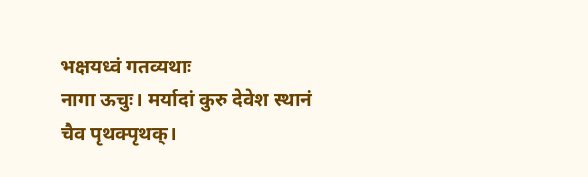भक्षयध्वं गतव्यथाः
नागा ऊचुः। मर्यादां कुरु देवेश स्थानं चैव पृथक्पृथक्।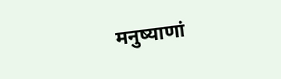मनुष्याणां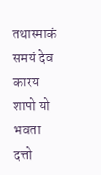तथास्माकं समयं देव कारय
शापो यो भवता दत्तो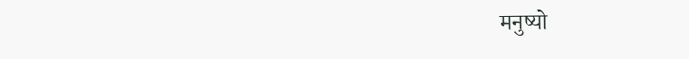मनुष्यो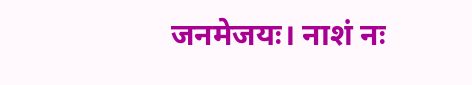जनमेजयः। नाशं नः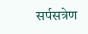सर्पसत्रेण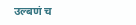उल्बणं च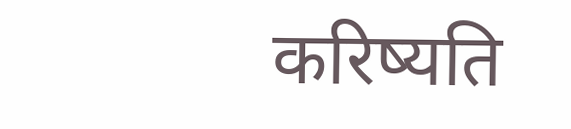करिष्यति